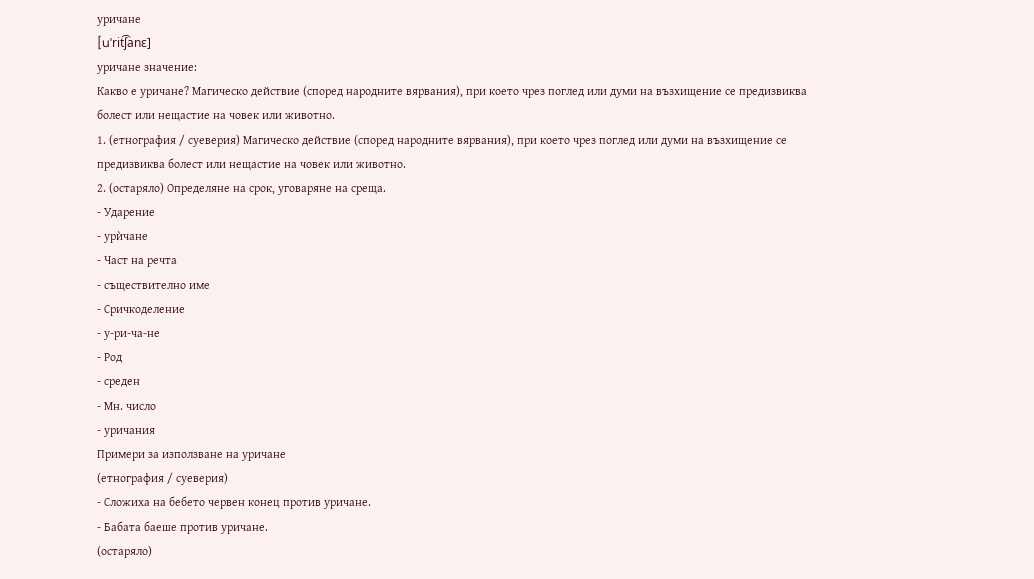уричане
[uˈrit͡ʃanɛ]
уричане значение:
Какво е уричане? Магическо действие (според народните вярвания), при което чрез поглед или думи на възхищение се предизвиква болест или нещастие на човек или животно.
1. (етнография / суеверия) Магическо действие (според народните вярвания), при което чрез поглед или думи на възхищение се предизвиква болест или нещастие на човек или животно.
2. (остаряло) Определяне на срок, уговаряне на среща.
- Ударение
- урѝчане
- Част на речта
- съществително име
- Сричкоделение
- у-ри-ча-не
- Род
- среден
- Мн. число
- уричания
Примери за използване на уричане
(етнография / суеверия)
- Сложиха на бебето червен конец против уричане.
- Бабата баеше против уричане.
(остаряло)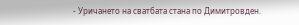- Уричането на сватбата стана по Димитровден.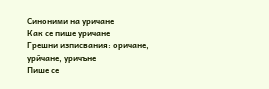Синоними на уричане
Как се пише уричане
Грешни изписвания: оричане, урйчане, уричъне
Пише се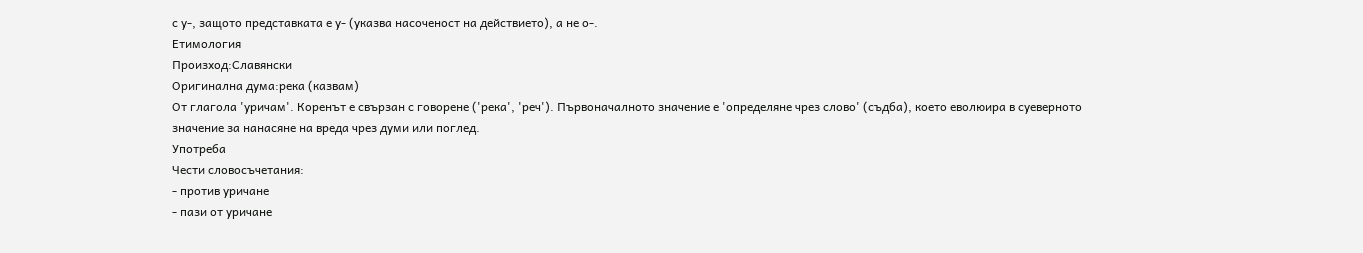с у-, защото представката е у- (указва насоченост на действието), а не о-.
Етимология
Произход:Славянски
Оригинална дума:река (казвам)
От глагола 'уричам'. Коренът е свързан с говорене ('река', 'реч'). Първоначалното значение е 'определяне чрез слово' (съдба), което еволюира в суеверното значение за нанасяне на вреда чрез думи или поглед.
Употреба
Чести словосъчетания:
- против уричане
- пази от уричане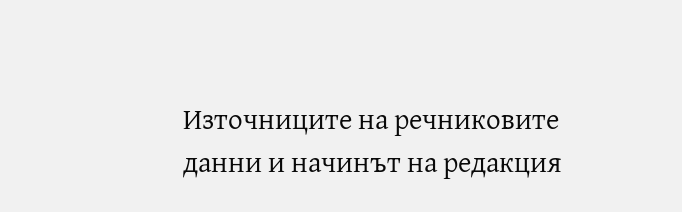Източниците на речниковите данни и начинът на редакция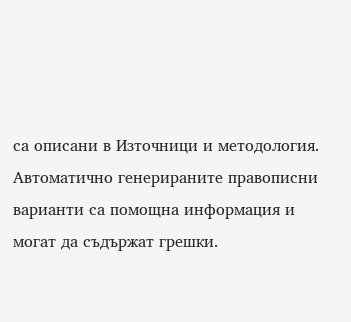са описани в Източници и методология.
Автоматично генерираните правописни варианти са помощна информация и могат да съдържат грешки.